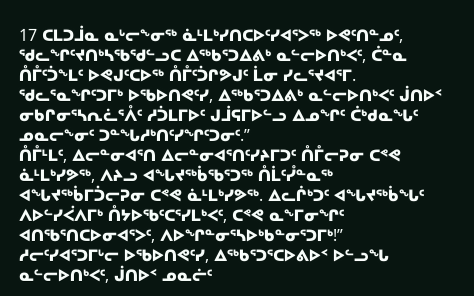17 ᑕᒪᑐᒨᓇ ᓇᒡᓕᖕᓂᖅ ᓈᒻᒪᒃᓯᑎᑕᐅᑦᓯᐊᕐᐳᖅ ᐅᕙᑦᑎᓐᓄᑦ, ᖁᓚᖏᑦᔪᑎᒃᓴᖃᖁᓪᓗᑕ ᐃᖅᑲᕐᑐᐃᕕᒃ ᓇᓪᓕᐅᑎᒃᐸᑦ, ᑖᓐᓇ ᑍᒤᑦᑑᖕᒪᑦ ᐅᕙᒍᑦᑕᐅᖅ ᑍᒤᑦᑑᒋᕗᒍᑦ ᒫᓂ ᓯᓚᕐᔪᐊᕐᒥ.
ᖁᓚᕐᓇᖏᑦᑐᒥᒃ ᐅᖃᐅᑎᕙᑦᓯ, ᐃᖅᑲᕐᑐᐃᕕᒃ ᓇᓪᓕᐅᑎᒃᐸᑦ ᒎᑎᐅᑉ ᓂᑲᒋᓂᕐᓴᕆᓛᕐᐰᑦ ᓱᑑᒪᒥᐅᑦ ᒍᒨᕋᒥᐅᓪᓗ ᐃᓄᖏᑦ ᑖᒃᑯᓇᖓᑦ ᓄᓇᓕᖕᓂᑦ ᑐᓐᖓᓱᒃᑎᑦᓯᖏᑦᑐᓂᑦ.”
ᑍᒤᒻᒪᑦ, ᐃᓕᓐᓂᐊᕐᑎ ᐃᓕᓐᓂᐊᕐᑎᑦᓯᔨᒥᑐᑦ ᑍᒤᓕᕈᓂ ᑕᕝᕙ ᓈᒻᒪᒃᓯᕗᖅ, ᐱᔨᓗ ᐊᖓᔪᖅᑳᖃᕐᑐᖅ ᑍᒫᑦᓮᓐᓇᖅ ᐊᖓᔪᖅᑳᒥᑑᓕᕈᓂ ᑕᕝᕙ ᓈᒻᒪᒃᓯᕗᖅ. ᐃᓚᒌᒃᑐᑦ ᐊᖓᔪᖅᑳᖓᑦ ᐱᐅᓪᓯᐹᐱᒥᒃ ᑍᔭᐅᖃᑦᑕᕐᓯᒪᒃᐸᑦ, ᑕᕝᕙ ᓇᖕᒥᓂᖏᑦ ᐊᑎᖃᕐᑎᑕᐅᓂᐊᕐᐳᑦ, ᐱᐅᖏᓐᓂᕐᓴᐅᒃᑲᓐᓂᕐᑐᒥᒃ!”
ᓱᓕᑦᓯᐊᕐᑐᒥᒡᓕ ᐅᖃᐅᑎᕙᑦᓯ, ᐃᖅᑲᕐᑐᕐᑕᐅᕕᐅᑉ ᐅᓪᓗᖓ ᓇᓪᓕᐅᑎᒃᐸᑦ, ᒎᑎᐅᑉ ᓄᓇᓖᑦ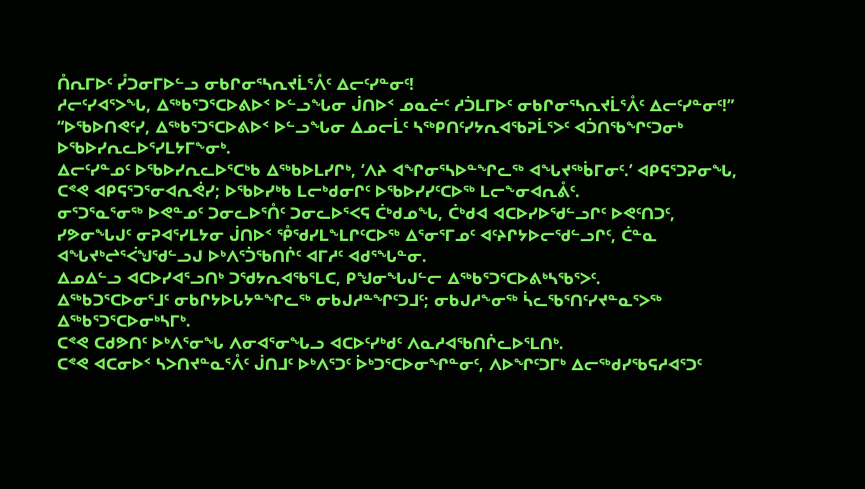ᑍᕆᒥᐅᑦ ᓮᑐᓂᒥᐅᓪᓗ ᓂᑲᒋᓂᕐᓴᕆᔪᒫᕐᐰᑦ ᐃᓕᑦᓯᓐᓂᑦ!
ᓱᓕᑦᓯᐊᕐᐳᖓ, ᐃᖅᑲᕐᑐᕐᑕᐅᕕᐅᑉ ᐅᓪᓗᖓᓂ ᒎᑎᐅᑉ ᓄᓇᓖᑦ ᓱᑑᒪᒥᐅᑦ ᓂᑲᒋᓂᕐᓴᕆᔪᒫᕐᐰᑦ ᐃᓕᑦᓯᓐᓂᑦ!”
“ᐅᖃᐅᑎᕙᑦᓯ, ᐃᖅᑲᕐᑐᕐᑕᐅᕕᐅᑉ ᐅᓪᓗᖓᓂ ᐃᓄᓕᒫᑦ ᓴᖅᑭᑎᑦᓯᔭᕆᐊᖃᕈᒫᕐᐳᑦ ᐊᑑᑎᖃᖏᑦᑐᓂᒃ ᐅᖃᐅᓯᕆᓚᐅᕐᓯᒪᔭᒥᖕᓂᒃ.
ᐃᓕᑦᓯᓐᓄᑦ ᐅᖃᐅᓯᕆᓚᐅᕐᑕᒃᑲ ᐃᖅᑲᐅᒪᓯᒋᒃ, ‘ᐱᔨ ᐊᖏᓂᕐᓴᐅᓐᖏᓚᖅ ᐊᖓᔪᖅᑳᒥᓂᑦ.’ ᐊᑭᕋᕐᑐᕈᓂᖓ, ᑕᕝᕙ ᐊᑭᕋᕐᑐᕐᓂᐊᕆᕚᓯ; ᐅᖃᐅᓯᒃᑲ ᒪᓕᒃᑯᓂᒋᑦ ᐅᖃᐅᓯᓯᑦᑕᐅᖅ ᒪᓕᖕᓂᐊᕆᕔᑦ.
ᓂᕐᑐᕐᓇᕐᓂᖅ ᐅᕙᓐᓄᑦ ᑐᓂᓚᐅᕐᑍᑦ ᑐᓂᓚᐅᕐᐸᕋ ᑖᒃᑯᓄᖓ, ᑖᒃᑯᐊ ᐊᑕᐅᓯᐅᖁᓪᓗᒋᑦ ᐅᕙᑦᑎᑐᑦ,
ᓯᕗᓂᖓᒍᑦ ᓂᕈᐊᕐᓯᒪᔭᓂ ᒎᑎᐅᑉ ᕾᖁᓯᒪᖕᒪᒋᑦᑕᐅᖅ ᐃᕐᓂᕐᒥᓄᑦ ᐊᑦᔨᒋᔭᐅᓕᖁᓪᓗᒋᑦ, ᑖᓐᓇ ᐊᖓᔪᒃᖠᕐᐹᖑᖁᓪᓗᒍ ᐅᒃᐱᕐᑑᖃᑎᒌᑦ ᐊᒥᓱᑦ ᐊᑯᕐᖓᓐᓂ.
ᐃᓄᐃᓪᓗ ᐊᑕᐅᓯᐊᕐᓗᑎᒃ ᑐᖁᔭᕆᐊᖃᕐᒪᑕ, ᑭᖑᓂᖓᒍᓪᓕ ᐃᖅᑲᕐᑐᕐᑕᐅᕕᒃᓴᖃᕐᐳᑦ.
ᐃᖅᑲᑐᕐᑕᐅᓂᕐᒧᑦ ᓂᑲᒋᔭᐅᒐᔭᓐᖏᓚᖅ ᓂᑲᒍᓱᓐᖏᑦᑐᒧᑦ; ᓂᑲᒍᓱᖕᓂᖅ ᓵᓚᖃᕐᑎᑦᓯᔪᓐᓇᕐᐳᖅ ᐃᖅᑲᕐᑐᕐᑕᐅᓂᒃᓴᒥᒃ.
ᑕᕝᕙ ᑕᑯᕗᑎᑦ ᐅᒃᐱᕐᓂᖓ ᐱᓂᐊᕐᓂᖓᓗ ᐊᑕᐅᑦᓯᒃᑯᑦ ᐱᓇᓱᐊᖃᑎᒌᓚᐅᕐᒪᑎᒃ.
ᑕᕝᕙ ᐊᑕᓂᐅᑉ ᓴᐳᑎᔪᓐᓇᕐᐰᑦ ᒎᑎᒧᑦ ᐅᒃᐱᕐᑐᑦ ᐆᒃᑐᕐᑕᐅᓂᖏᓐᓂᑦ, ᐱᐅᖏᑦᑐᒥᒃ ᐃᓕᖅᑯᓯᖃᕋᓱᐊᕐᑐᑦ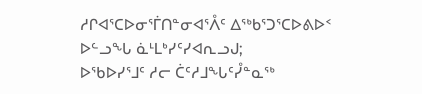ᓱᒋᐊᕐᑕᐅᓂᕐᒦᑎᓐᓂᐊᕐᐰᑦ ᐃᖅᑲᕐᑐᕐᑕᐅᕕᐅᑉ ᐅᓪᓗᖓ ᓈᒻᒪᒃᓯᑦᓯᐊᕆᓗᒍ;
ᐅᖃᐅᓯᕐᒧᑦ ᓱᓕ ᑖᑦᓱᒧᖓᑦᓮᓐᓇᖅ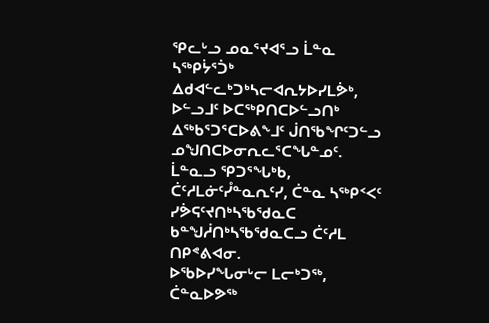ᕿᓚᒡᓗ ᓄᓇᕐᔪᐊᕐᓗ ᒫᓐᓇ ᓴᖅᑭᔮᕐᑑᒃ ᐃᑯᐊᓪᓚᒃᑐᒃᓴᓕᐊᕆᔭᐅᓯᒪᕘᒃ, ᐅᓪᓗᒧᑦ ᐅᑕᖅᑭᑎᑕᐅᓪᓗᑎᒃ ᐃᖅᑲᕐᑐᕐᑕᐅᕕᖕᒧᑦ ᒎᑎᖃᖏᑦᑐᓪᓗ ᓄᖑᑎᑕᐅᓂᕆᓚᕐᑕᖓᓐᓄᑦ.
ᒫᓐᓇᓗ ᕿᑐᕐᖓᒃᑲ, ᑖᑦᓱᒪᓃᑦᓮᓐᓇᕆᑦᓯ, ᑖᓐᓇ ᓴᖅᑭᑉᐸᑦ ᓯᕘᕋᑦᔪᑎᒃᓴᖃᖁᓇᑕ ᑲᓐᖑᓲᑎᒃᓴᖃᖁᓇᑕᓗ ᑖᑦᓱᒪ ᑎᑭᕝᕕᐊᓂ.
ᐅᖃᐅᓯᖓᓂᒡᓕ ᒪᓕᒃᑐᖅ, ᑖᓐᓇᐅᕗᖅ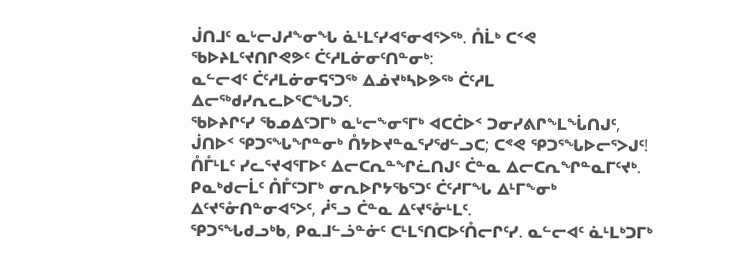ᒎᑎᒧᑦ ᓇᒡᓕᒍᓱᖕᓂᖓ ᓈᒻᒪᑦᓯᐊᕐᓂᐊᕐᐳᖅ. ᑍᒫᒃ ᑕᑉᕙ ᖃᐅᔨᒪᑦᔪᑎᒋᕙᕗᑦ ᑖᑦᓱᒪᓃᓂᑦᑎᓐᓂᒃ:
ᓇᓪᓕᐊᑦ ᑖᑦᓱᒪᓃᓂᕋᕐᑐᖅ ᐃᓅᔪᒃᓴᐅᕗᖅ ᑖᑦᓱᒪ ᐃᓕᖅᑯᓯᕆᓚᐅᕐᑕᖓᑐᑦ.
ᖃᐅᔨᒋᑦᓯ ᖃᓄᐃᑦᑐᒥᒃ ᓇᒡᓕᖕᓂᕐᒥᒃ ᐊᑕᑖᐅᑉ ᑐᓂᓯᕕᒋᖕᒪᖔᑎᒍᑦ, ᒎᑎᐅᑉ ᕿᑐᕐᖓᖏᓐᓂᒃ ᑍᔭᐅᔪᓐᓇᕐᓯᖁᓪᓗᑕ; ᑕᕝᕙ ᕿᑐᕐᖓᐅᓕᕐᐳᒍᑦ! ᑍᒤᒻᒪᑦ ᓯᓚᕐᔪᐊᕐᒥᐅᑦ ᐃᓕᑕᕆᓐᖏᓛᑎᒍᑦ ᑖᓐᓇ ᐃᓕᑕᕆᖏᓐᓇᒥᑦᔪᒃ.
ᑭᓇᒃᑯᓕᒫᑦ ᑍᒤᑦᑐᒥᒃ ᓂᕆᐅᒋᔭᖃᕐᑐᑦ ᑖᑦᓱᒥᖓ ᐃᒻᒥᖕᓂᒃ ᐃᑦᔪᕐᓁᑎᓐᓂᐊᕐᐳᑦ, ᓲᕐᓗ ᑖᓐᓇ ᐃᑦᔪᕐᓁᒻᒪᑦ.
ᕿᑐᕐᖓᑯᓗᒃᑲ, ᑭᓇᒧᓪᓘᓐᓃᑦ ᑕᒻᒪᕐᑎᑕᐅᑦᑍᓕᒋᑦᓯ. ᓇᓪᓕᐊᑦ ᓈᒻᒪᒃᑐᒥᒃ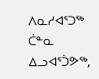ᐱᓇᓱᐊᕐᑐᖅ ᑖᓐᓇ ᐃᓗᐊᕐᑑᕗᖅ,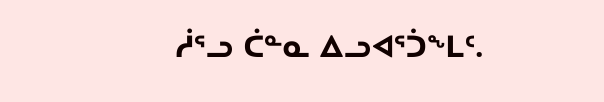ᓲᕐᓗ ᑖᓐᓇ ᐃᓗᐊᕐᑑᖕᒪᑦ.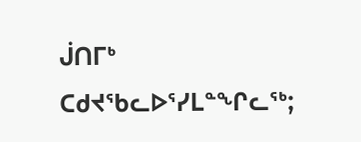ᒎᑎᒥᒃ ᑕᑯᔪᖃᓚᐅᕐᓯᒪᓐᖏᓚᖅ;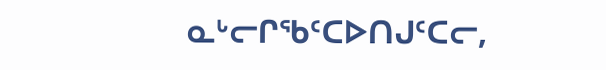ᓇᒡᓕᒋᖃᑦᑕᐅᑎᒍᑦᑕᓕ,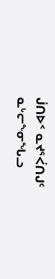ᒎᑎᐅᑉ ᓇᔪᕐᐹᑎᒍᑦ ᓇᒡᓕᖕᓂᖓᓗ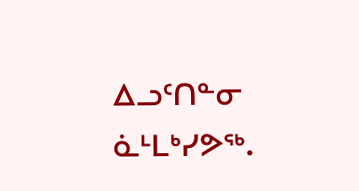ᐃᓗᑦᑎᓐᓂ ᓈᒻᒪᒃᓯᕗᖅ.